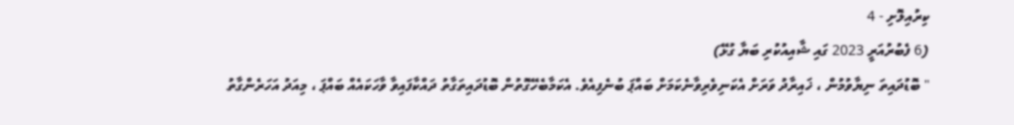ކިރުއިލޮށި - 4
(6 ފެބުރުއަރީ 2023 ގައި ޝާއިއުކުރި ބަޔާ ގުޅޭ)
" ބޮޑުދައިތަ ނިޔާވުމުން ، ޚައިރާދު ވަރަށް އެކަނިވެރިވާނެކަމަށް ބައްޕަ ބުނެފިއެވެ. އެކަމާބެހޭގޮތުން ބޮޑުދައިތަގާތު ދައްކާފައިވާ ވާހަކައެއް ބައްޕަ ، މިއަދު އަހަރެންގާތު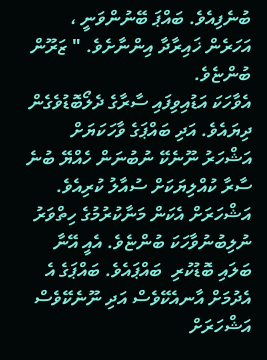ބުނެފިއެވެ. ބައްޕަ ބޭނުންވަނީ ، އަހަރެން ޚައިރާދާ އިންނާށެވެ. " ޒަރޫން ބުންޏެވެ.
އެވާހަކަ އަޑުއިވިފައި ސާރާގެ ދެލޯބޮޑުވެގެން ދިޔައެވެ. އަދި ބައްޕަގެ ވާހަކަޔަށް އަޝްހަރު ނޫނެކޭ ނުބުނަން ހެއްޔޭ ބުނެ ސާރާ ކުއްލިޔަކަށް ސުއާލު ކުރިއެވެ. އަޝްހަރަށް އެކަން މަނާކުރުމުގެ ހިތްވަރު ނުލިބުނުވާހަކަ ބުންޏެވެ. އެއީ އޭނާ ބަލައި ބޮޑުކުރި  ބައްޕައެވެ. ބައްޕަގެ އެ އެދުމަށް އާނއެކޭވެސް އަދި ނޫނެކޭވެސް އަޝްހަރަށް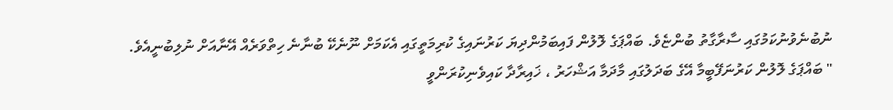ނުބުނެވުނުކަމުގައި ސާރާގާތު ބުންޏެވެ. ބައްޕަގެ ލޮލުން ފައިބަމުންދިޔަ ކަރުނައިގެ ކުރިމަތީގައި އެކަމަށް ނޫނެކޭ ބުނާނެ ހިތްވަރެއް އޭނާއަށް ނުލިބުނީއެވެ.
" ބައްޕަގެ ލޮލުން ކަރުނަފޭބީމާ އޭގެ ބަދަލުގައި މާދަމާ އަޝްހަރު ، ޚައިރާދާ ކައިވެނިކުރަންވީ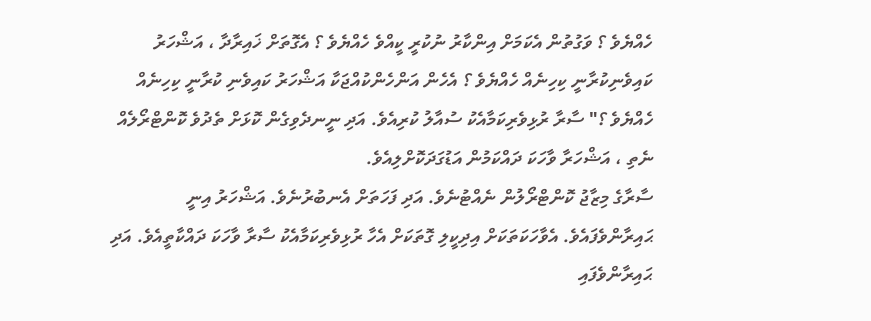ހެއްޔެވެ ؟ ވަގުތުން އެކަމަށް އިންކާރު ނުކުރީ ކީއްވެ ހެއްޔެވެ ؟ އެގޮތަށް ޚައިރާދާ ، އަޝްހަރު ކައިވެނިކުރާނީ ކިހިނެއް ހެއްޔެވެ ؟ އެހެން އަންހެންކުއްޖަކާ އަޝްހަރު ކައިވެނި ކުރާނީ ކިހިނެއް ހެއްޔެވެ ؟" ސާރާ ރުޅިވެރިކަމާއެކު ސުއާލު ކުރިއެވެ. އަދި ނީނދެވިގެން ކޮޅަށް ތެދުވެ ކޮންޓްރޯލެއް ނެތި ، އަޝްހަރާ ވާހަކަ ދައްކަމުން އަޑުގަދަކޮށްލިއެވެ.
ސާރާގެ މިޒާޖު ކޮންޓްރޯލުން ނެއްޓުނެވެ. އަދި ފަހަތަށް އެނބުރުނެވެ. އަޝްހަރު އިނީ ޙައިރާންވެފައެވެ. އެވާހަކަތަކަށް އިދިކީލި ގޮތަކަށް އެހާ ރުޅިވެރިކަމާއެކު ސާރާ ވާހަކަ ދައްކާތީއެވެ. އަދި ޙައިރާންވެފައި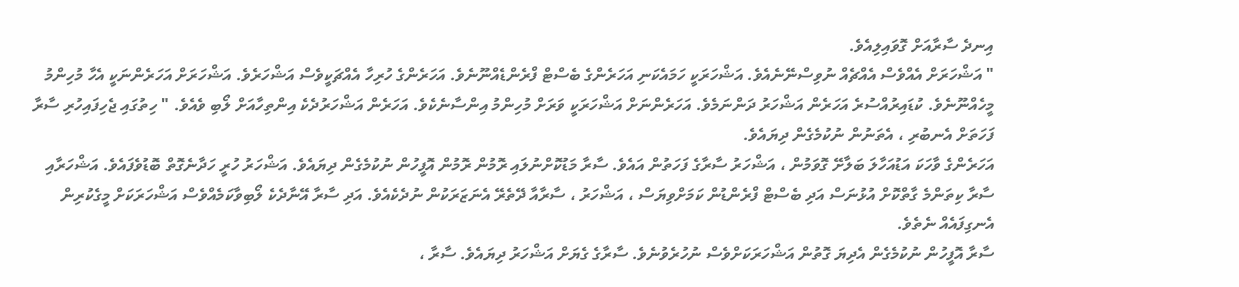އިނދެ ސާރާއަށް ގޮވައިލިއެވެ.
" އަޝްހަރަށް އެއްވެސް އެއްޗެއް ނުވިސްނޭނެއެވެ. އަޝްހަރަކީ ހަމައެކަނި އަހަރެންގެ ބެސްޓް ފްރެންޑެއްނޫނެވެ. އަހަރެންގެ ހުރިހާ އެއްޗަކީވެސް އަޝްހަރެވެ. އަޝްހަރަށް އަހަރެންނަކީ އެހާ މުހިންމު މީހެއްނޫނެވެ. ކުޑައިރުއްސުރެ އަހަރެން އަޝްހަރު ދަންނަމެވެ. އަހަރެންނަށް އަޝްހަރަކީ ވަރަށް މުހިންމު އިންސާނެކެވެ. އަހަރެން އަޝްހަރުދެކެ އިންތިހާއަށް ލޯބި ވެއެވެ. " ހިތުގައި ޖެހިފައިހުރި ސާރާ ފަހަތަށް އެނބުރި ، އެތަނުން ނުކުމެގެން ދިޔައެވެ.
އަހަރެންގެ ވާހަކަ އަޑުއަހާލަ ބަލާށޭ ގޮވަމުން ، އަޝްހަރު ސާރާގެ ފަހަތުން އައެވެ. ސާރާ މަޑުކޮށްނުލައި ރޮމުން ރޮމުން އޮފީހުން ނުކުމެގެން ދިޔައެވެ. އަޝްހަރު ހުރީ ހަދާނެގޮތް ބޮޑުވެފައެވެ. އަޝްހަރާއި ސާރާ ކިތަންމެ ގާތްކޮށް އުޅުނަސް އަދި ބެސްޓް ފްރެންޑުން ކަމަށްވިޔަސް ، އަޝްހަރު ، ސާރާއާ ދޭތެރޭ އެނަޒަރަކުން ނުދެކެއެވެ. އަދި ސާރާ އޭނާދެކެ ލޯބިވާކަމެއްވެސް އަޝްހަރަކަށް މީގެކުރިން އެނގިފައެއް ނެތެވެ.
ސާރާ އޮފީހުން ނުކުމެގެން އެދިޔަ ގޮތުން އަޝްހަރަކަށްވެސް ނުހުރެވުނެވެ. ސާރާގެ ގެޔަށް އަޝްހަރު ދިޔައެވެ. ސާރާ ،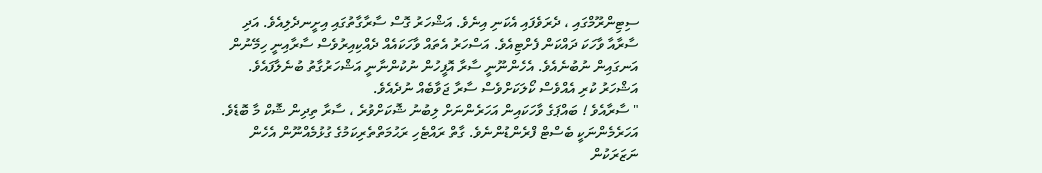ސިޓިންރޫމްގައި ، ދެރަވެފައި އެކަނި އިނެވެ. އަޝްހަރު ގޮސް ސާރާގާތުގައި އިށީނދެލިއެވެ. އަދި ސާރާއާ ވާހަކަ ދައްކަން ފެށްޓިއެވެ. އަސްހަރު އެތައް ވާހަކައެއް ދެއްކިއިރުވެސް ސާރާއިނީ ހިމޭނުން އަނގައިން ނުބުނެއެވެ. އެހެންނޫނީ ސާރާ އޮފީހުން ނުކުންނާނީ އަޝްހަރުގާތު ބުނެލާފައެވެ. އަޝްހަރު ކުރި އެއްވެސް ކޯލަކަށްވެސް ސާރާ ޖަވާބެއް ނުދެއެވެ.
" ސާރާއެވެ ! ބައްޕަގެ ވާހަކައިން އަހަރެންނަށް ލިބުނު ޝޮކަށްވުރެ ، ސާރާ ތިދިން ޝޮކް މާ ބޮޑެވެ. އަހަރެމެންނަކީ ބެސްޓް ފްރެންޑުންނެވެ. ގާތް ރައްޓެހި ރަޙުމަތްތެރިކަމުގެ ގުޅުމެއްނޫން އެހެން ނަޒަރަކުން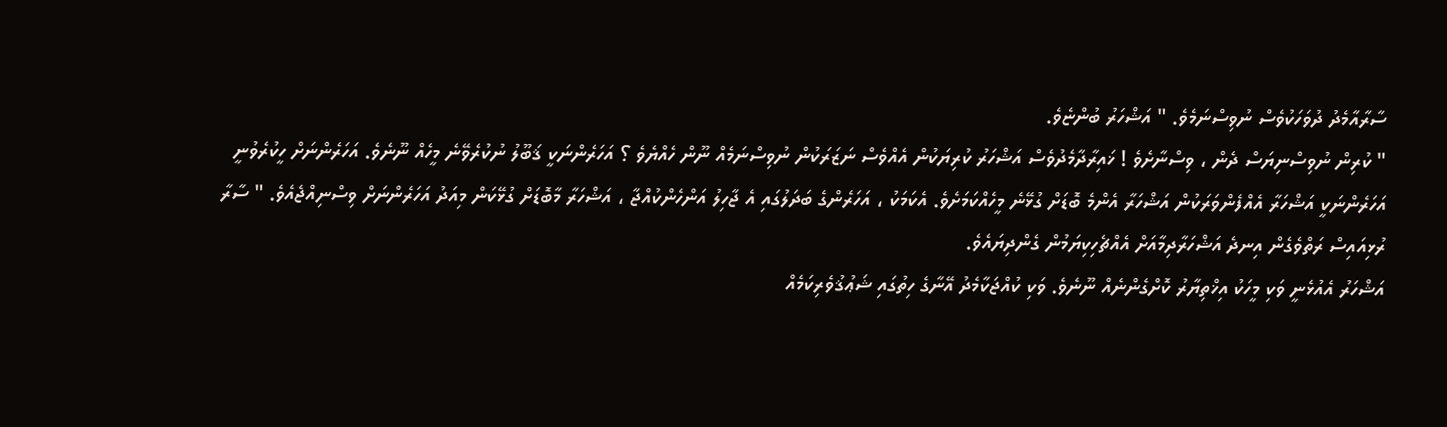ސާރާއާމެދު ދުވަހަކުވެސް ނުވިސްނަމެވެ. " އަޝްހަރު ބުންޏެވެ.
" ކުރިން ނުވިސްނިޔަސް ދެން ، ވިސްނާށެވެ ! ޚައިރާދާމެދުވެސް އަޝްހަރު ކުރިޔަކުން އެއްވެސް ނަޒަރަކުން ނުވިސްނަމެއް ނޫން ހެއްޔެވެ ؟ އަހަރެންނަކީ ޤަބޫލު ނުކުރެވޭނެ މީހެއް ނޫނެވެ. އަހަރެންނަށް ހީކުރެވުނީ އަހަރެންނަކީ އަޝްހަރާ އެއްފެންވަރަކުން އަޝްހަރާ އެންމެ ބޮޑަށް ގުޅޭނެ މީހެއްކަމަށެވެ. އެކަމަކު ، އަހަރެންގެ ބަދަލުގައި އެ ޖާހިލު އަންހެންކުއްޖާ ، އަޝްހަރާ މާބޮޑަށް ގުޅޭކަން މިއަދު އަހަރެންނަށް ވިސްނިއްޖެއެވެ. " ސާރާ ރުޅިއައިސް ރަތްވެގެން އިނދެ އަޝްހަރާދިމާއަށް އެއްޗެހިކިޔަމުން ގެންދިޔައެވެ.
އަޝްހަރު އެއުޅެނީ ވަކި މީހަކު އިޚްތިޔާރު ކޮށްގެންނެއް ނޫނެވެ. ވަކި ކުއްޖަކާމެދު އޭނާގެ ހިތުގައި ޝަޢުޤުވެރިކަމެއް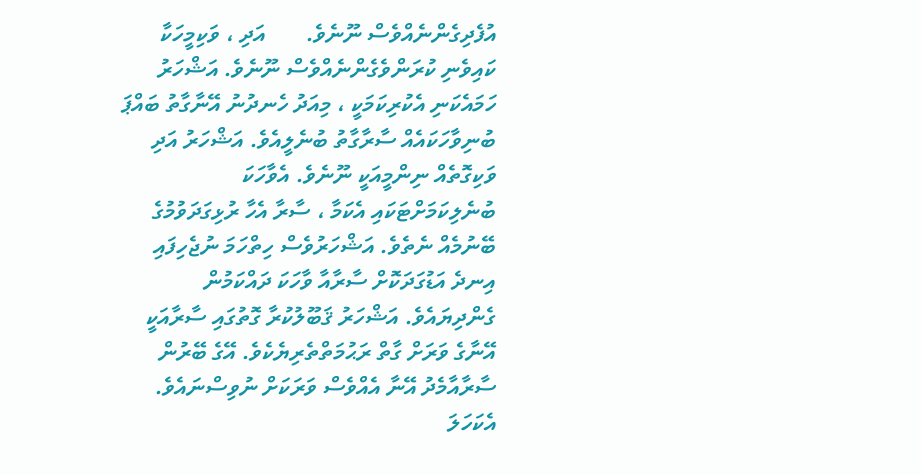އުފެދިގެންނެއްވެސް ނޫނެވެ.       އަދި ، ވަކިމީހަކާ ކައިވެނި ކުރަންވެގެންނެއްވެސް ނޫނެވެ. އަޝްހަރު ހަމައެކަނި އެކުރިކަމަކީ ، މިއަދު ހެނދުނު އޭނާގާތު ބައްޕަ ބުނިވާހަކައެއް ސާރާގާތު ބުނެލީއެވެ. އަޝްހަރު އަދި ވަކިގޮތެއް ނިންމީއަކީ ނޫނެވެ. އެވާހަކަ ބުނެލިކަމަށްޓަކައި އެކަމާ ، ސާރާ އެހާ ރުޅިގަދަވުމުގެ ބޭނުމެއް ނެތެވެ. އަޝްހަރުވެސް ހިތްހަމަ ނުޖެހިފައި އިނދެ އަޑުގަދަކޮށް ސާރާއާ ވާހަކަ ދައްކަމުން ގެންދިޔައެވެ. އަޝްހަރު ޤަބޫލުކުރާ ގޮތުގައި ސާރާއަކީ އޭނާގެ ވަރަށް ގާތް ރަޙުމަތްތެރިޔެކެވެ. އޭގެ ބޭރުން ސާރާއާމެދު އޭނާ އެއްވެސް ވަރަކަށް ނުވިސްނައެވެ. އެކަހަލަ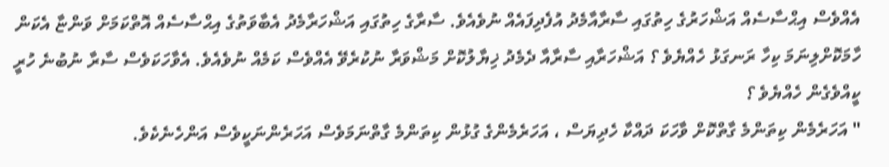އެއްވެސް އިޙްސާސެއް އަޝްހަރުގެ ހިތުގައި ސާރާއާމެދު އުފެދިފައެއް ނުވެއެވެ. ސާރާގެ ހިތުގައި އަޝްހަރާމެދު އެބާވަތުގެ އިޙްސާސެއް އޮތްކަމަށް ވަންޏާ އެކަން ހާމަކޮށްލިނަމަ ކިހާ ރަނގަޅު ހެއްޔެވެ ؟ އަޝްހަރާއި ސާރާއާ ދެމެދު ޚިޔާލުކޮށް މަޝްވަރާ ނުކުރެވޭ އެއްވެސް ކަމެއް ނުވެއެވެ. އެވާހަކަވެސް ސާރާ ނުބުނެ ހުރީ ކީއްވެގެން ހެއްޔެވެ ؟
" އަހަރެމެން ކިތަންމެ ގާތްކޮށް ވާހަކަ ދައްކާ ހެދިޔަސް ، އަހަރެމެންގެ ގުޅުން ކިތަންމެ ގާތްނަމަވެސް އަހަރެންނަކީވެސް އަންހެނެކެވެ.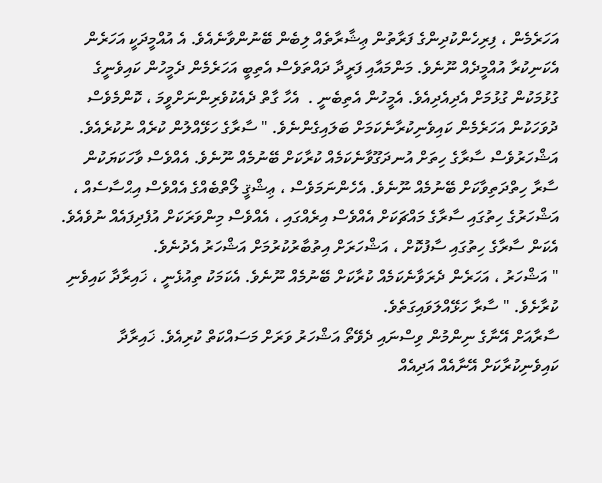އަހަރެމެން ، ފިރިހެންކުދިންގެ ފަރާތުން ޢިޝާރާތެއް ލިބެން ބޭނުންވާނެއެވެ. އެ އުއްމީދަކީ އަހަރެން އެކަނިކުރާ އުއްމީދެއް ނޫނެވެ. މަންމައާއި ފަރީދާ ދައްތަވެސް އެތިބީ އަހަރެމެން ދެމީހުން ކައިވެނީގެ ގުޅުމަކުން ގުޅުމަށް އެދިއެދިއެވެ. އެމީހުން އެތިބެނީ .  އެހާ ގާތް ދެއެކުވެރިންނަށްވީމަ ، ކޮންމެވެސް ދުވަހަކުން އަހަރެމެން ކައިވެނިކުރާނެކަމަށް ބަލައިގެންނެވެ. " ސާރާގެ ހަޅޭއްލުން ކުރެއް ނުކުރެއެވެ.
އަޝްހަރުވެސް ސާރާގެ ހިތަށް އުނދަގޫވާނެކަމެއް ކުރާކަށް ބޭނުމެއް ނޫނެވެ. އެއްވެސް ވާހަކަޔަކުން ސާރާ ހިތްދަތިވާކަށް ބޭނުމެއް ނޫނެވެ. އެހެންނަމަވެސް ، ޢިޝްޤީ ލޯތްބެއްގެ އެއްވެސް އިޙްސާސެއް ، އަޝްހަރުގެ ހިތުގައި ސާރާގެ މައްޗަކަށް އެއްވެސް އިރެއްގައި ، އެއްވެސް މިންވަރަކަށް އުފެދިފައެއް ނުވެއެވެ. އެކަން ސާރާގެ ހިތުގައި ސާފުކޮށް ، އަޝްހަރަށް އިތުބާރުކުރުމަށް އަޝްހަރު އެދުނެވެ.
" އަޝްހަރު ، އަހަރެން ދެރަވާނެކަމެއް ކުރާކަށް ބޭނުމެއް ނޫނެވެ. އެކަމަކު ތިއުޅެނީ ، ޚައިރާދާ ކައިވެނި ކުރާށެވެ. " ސާރާ ހަޅޭއްލަވައިގަތެވެ.
ސާރާއަށް އޭނާގެ ނިންމުން ވިސްނައި ދެވޭތޯ އަޝްހަރު ވަރަށް މަސައްކަތް ކުރިއެވެ. ޚައިރާދާ ކައިވެނިކުރާކަށް އޭނާއެއް އަދިއެއް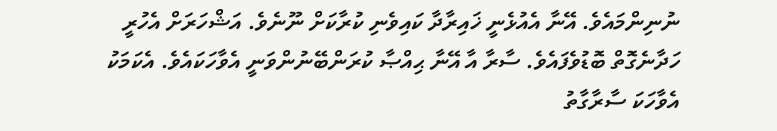ނުނިންމައެވެ. އޭނާ އެއުޅެނީ ޚައިރާދާ ކައިވެނި ކުރާކަށް ނޫނެވެ. އަޝްހަރަށް އެހުރީ ހަދާނެގޮތް ބޮޑުވެފައެވެ. ސާރާ އާ އޭނާ ޙިއްޞާ ކުރަންބޭނުންވަނީ އެވާހަކައެވެ. އެކަމަކު އެވާހަކަ ސާރާގާތު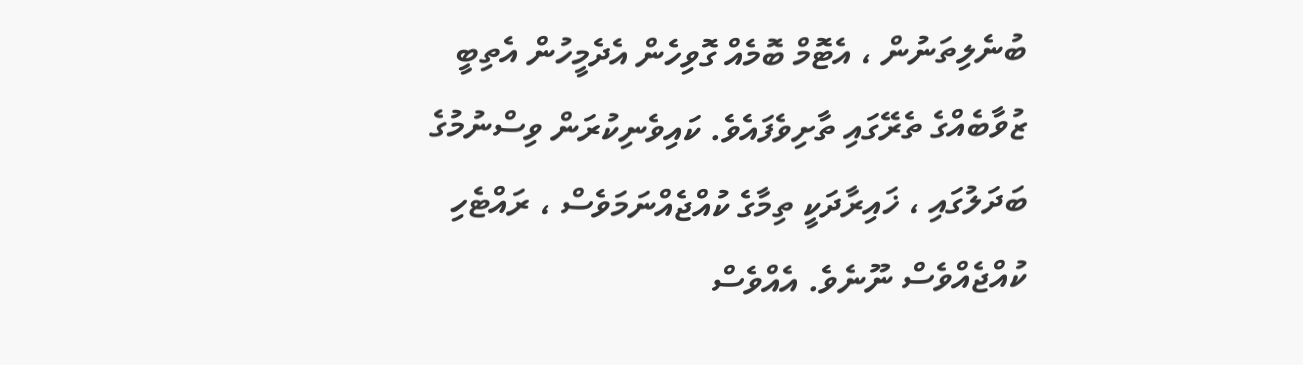ބުނެލިތަނުން ، އެޓޮމް ބޮމެއް ގޮވިހެން އެދެމީހުން އެތިބީ ޒުވާބެއްގެ ތެރޭގައި ތާށިވެފައެވެ. ކައިވެނިކުރަން ވިސްނުމުގެ ބަދަލުގައި ، ޚައިރާދަކީ ތިމާގެ ކުއްޖެއްނަމަވެސް ، ރައްޓެހި ކުއްޖެއްވެސް ނޫނެވެ. އެއްވެސް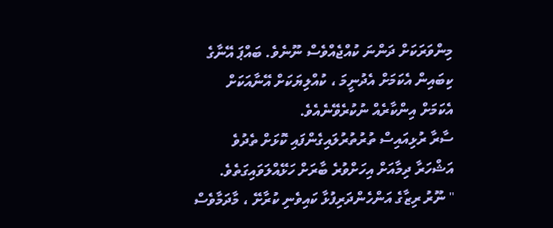މިންވަރަކަށް ދަންނަ ކުއްޖެއްވެސް ނޫނެވެ. ބައްޕަ އޭނާގެ ކިބައިން އެކަމަށް އެދުނީމަ ، ކުއްލިޔަކަށް އޭނާއަކަށް އެކަމަށް އިންކާރެއް ނުކުރެވޭނެއެވެ.
ސާރާ ރުޅިއައިސް ތުރުތުރުލައިގެންފައި ކޮޅަށް ތެދުވެ އަޝްހަރާ ދިމާއަށް އިހަށްވުރެ ބާރަށް ހަޅޭއްލަވައިގަތެވެ.
" ނޫރު ރިޒާގެ އަންހެންދަރިފުޅާ ކައިވެނި ކުރާށޭ ، މާދަމާވެސް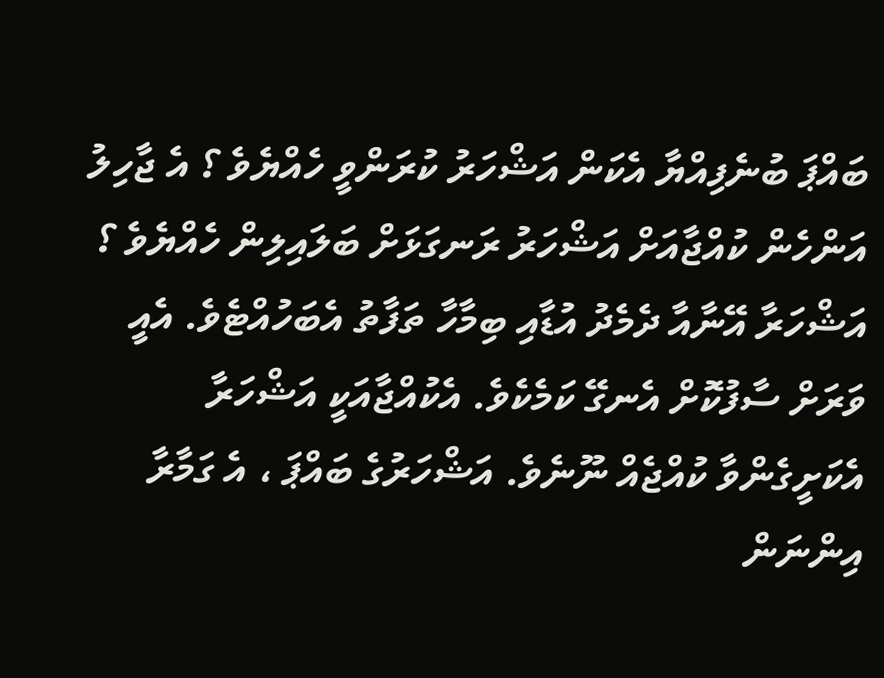ބައްޕަ ބުނެފިއްޔާ އެކަން އަޝްހަރު ކުރަންވީ ހެއްޔެވެ ؟ އެ ޖާހިލު އަންހެން ކުއްޖާއަށް އަޝްހަރު ރަނގަޅަށް ބަލައިލިން ހެއްޔެވެ ؟ އަޝްހަރާ އޭނާއާ ދެމެދު އުޑާއި ބިމާހާ ތަފާތު އެބަހުއްޓެވެ. އެއީ ވަރަށް ސާފުކޮށް އެނގޭ ކަމެކެވެ. އެކުއްޖާއަކީ އަޝްހަރާ އެކަށީގެންވާ ކުއްޖެއް ނޫނެވެ. އަޝްހަރުގެ ބައްޕަ ، އެ ގަމާރާ އިންނަން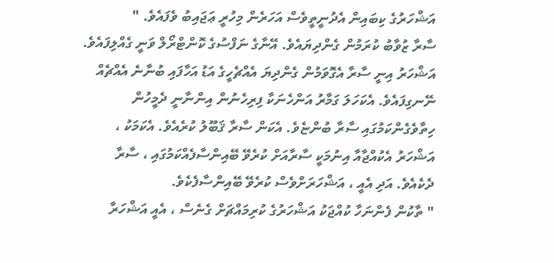އަޝްހަރުގެ ކިބައިން އެދުނީތީވެސް އަހަރެން މިހުރީ ޢަޖައިބު ވެފައެވެ. "
ސާރާ ޒުވާބު ކުރަމުން ގެންދިޔައެވެ. އޭނާގެ ނަފްސުގެ ކޮންޓްރޯލް ވަނީ ގެއްލިފައެވެ. އަޝްހަރު އިނީ ސާރާ އެގޮވަމުން ގެންދިޔަ އެއްޗެހީގެ އަޑު އަހާފައި ބުނާނެ އެއްޗެއް ނޭނގިފައެވެ. އެކަހަލަ ގަމާރު އަންހެނަކާ ފިރިހެނުން އިންނާނީ ދެމީހުން ހިތާވެގެންކަމުގައި ސާރާ ބުންޏެވެ. އެކަން ސާރާ ޤަބޫލު ކުރެއެވެ. އެކަމަކު ، އަޝްހަރު އެކުއްޖާއާ އިނުމަކީ ސާރާއަށް ކުރެވޭ ބޭއިންސާފެއްކަމުގައި ، ސާރާ ދެކެއެވެ. އަދި އެއީ ، އަޝްހަރަށްވެސް ކުރެވޭ ބޭއިންސާފެކެވެ.
" ތާކުން ފެންނަހާ ކުއްޖަކު އަޝްހަރުގެ ކުރިމައްޗަށް ގެނެސް ، އެއީ އަޝްހަރާ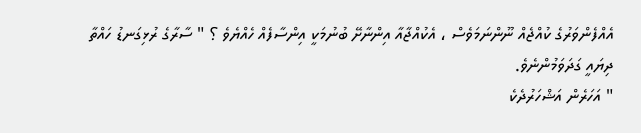އެއްފެންވަރުގެ ކުއްޖެއް ނޫންނަމަވެސް ، އެކުއްޖާއާ އިންނާށޭ ބުނުމަކީ އިންސާފެއް ހެއްޔެވެ ؟ " ސާރާގެ ރުޅިގަނޑު ހައްތާ ދިޔައީ ގަދަވަމުންނެވެ.
" އަހަރެން އަޝްހަރުދެކެ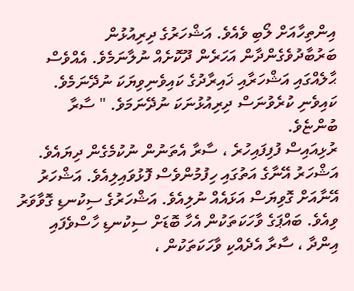އިންތިހާއަށް ލޯބި ވެއެވެ. އަޝްހަރުގެ ދިރިއުޅުން ބަރުބާދުވެގެންދާން އަހަރެން ދޫކޮށެއް ނުލާނަމެވެ. އެއްވެސް ޙާލެއްގައި އަޝްހަރާއި ޚައިރާދުގެ ކައިވެނިވިޔަކަ ނުދޭނަމެވެ. ކައިވެނި ކުރެވުނަސް ދިރިއުޅުނަކަ ނުދޭނަމަވެ. " ސާރާ ބުންޏެވެ.
ރުޅިއައިސް ފުފިފައިހުރެ ، ސާރާ އެތަނުން ނުކުމެގެން ދިޔައެވެ. އަޝްހަރު އޭނާގެ އަތުގައި ހިފުމުންވެސް ފޮޅުވައިލިއެވެ. އަޝްހަރު އޭނާއަށް ގޮވިޔަސް އަޅައެއް ނުލިއެވެ. އަޝްހަރުގެ ސިކުނޑި ގޮވާވަރު ވިއެވެ. ބައްޕަގެ ވާހަކަތަކުން އެހާ ބޮޑަށް ސިކުނޑި ހާސްވެފައި އިންދާ ، ސާރާ އެދެއްކި ވާހަކަތަކުން ،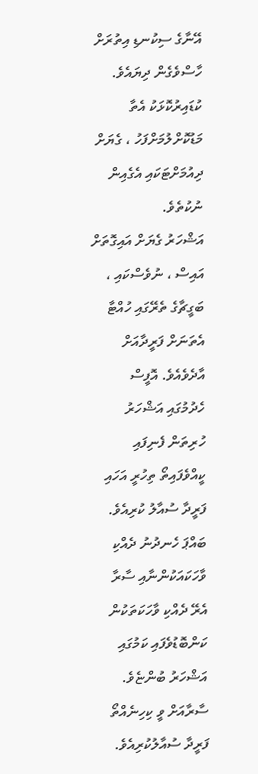އޭނާގެ ސިކުނޑި އިތުރަށް ހާސްވެގެން ދިޔައެވެ. ކުޑައިރުކޮޅަކު އެތާ މަޑުކޮށްލުމަށްފަހު ، ގެޔަށް ދިއުމަށްޓަކައި އެގެއިން ނުކުތެވެ.
އަޝްހަރު ގެޔަށް އައިގޮތަށް އައިސް ، ނުވެސްކައި ، ބަގީޗާގެ ތެރޭގައި ހުއްޓާ އެތަނަށް ފަރީދާއަށް އާދެވެއެވެ. އޮފީސް ހެދުމުގައި އަޝްހަރު ހުރިތަން ފެނިފައި ކީއްވެފައިތޯ ތިހުރީ އަހައި ފަރީދާ ސުއާލު ކުރިއެވެ. ބައްޕަ ހެނދުނު ދެއްކި ވާހަކައަކުންނާއި ސާރާ އެރޭ ދެއްކި ވާހަކަތަކުން ކަންބޮޑުވެފައި ކަމުގައި އަޝްހަރު ބުންޏެވެ. ސާރާއަށް ވީ ކިހިނެއްތޯ ފަރީދާ ސުއާލުކުރިއެވެ.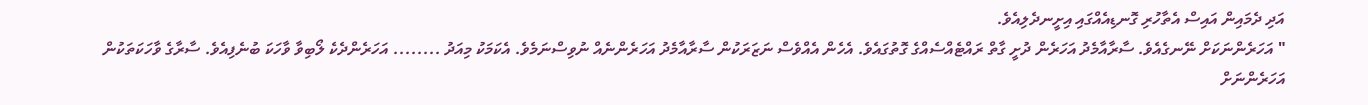އަދި ދެމައިން އައިސް އެތާހުރި ގޮނޑިއެއްގައި އިށީނދެލިއެވެ.
" އަހަރެންނަކަށް ނޭނގެއެވެ. ސާރާއާމެދު އަހަރެން ދުށީ ގާތް ރައްޓެއްސެއްގެ ގޮތުގައެވެ. އެހެން އެއްވެސް ނަޒަރަކުން ސާރާއާމެދު އަހަރެންނެއް ނުވިސްނަމެވެ. އެކަމަކު މިއަދު ........ އަހަރެންދެކެ ލޯބިވާ ވާހަކަ ބުނެފިއެވެ. ސާރާގެ ވާހަކަތަކުން އަހަރެންނަށް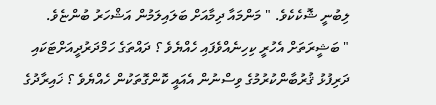ލިބުނީ ޝޮކެކެވެ. " މަންމައާ ދިމާއަށް ބަލައިލަމުން އަޝްހަރު ބުންޏެވެ.
" ބަޝީރަތަށް އެހުރީ ކިހިނެއްވެފައި ހެއްޔެވެ ؟ ދައްތަގެ ހަމްދަރުދީއަށްޓަކައި ދަރިފުޅު ޤުރުބާންކުރުމުގެ ވިސްނުން އެއައީ ކޮންގޮތަކުން ހެއްޔެވެ ؟ ޚައިރާދުގެ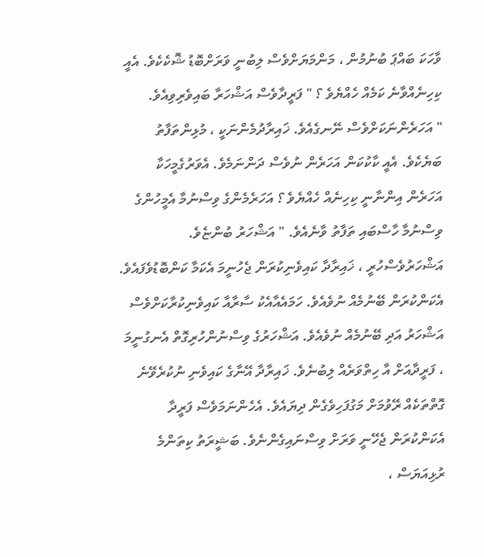ވާހަކަ ބައްޕަ ބުނުމުން ، މަންމަޔަށްވެސް ލިބުނީ ވަރަށްބޮޑު ޝޮކެކެވެ. އެއީ ކިހިނެއްވާނެ ކަމެއް ހެއްޔެވެ ؟ " ފަރީދާވެސް އަޝްހަރާ ބައިވެރިވިއެވެ.
" އަހަރެންނަކަށްވެސް ނޭނގެއެވެ. ޚައިރާދުމެންނަކީ ، މުޅިންތަފާތު ބަޔެކެވެ. އެއީ ކާކުކަން އަހަރެން ނުވެސް ދަންނަމެވެ. އެވަރުގެމީހަކާ އަހަރެން އިންނާނީ ކިހިނެއް ހެއްޔެވެ ؟ އަހަރެމެންގެ ވިސްނުމާ އެމީހުންގެ ވިސްނުމާ ހާސްބައި ތަފާތު ވާނެއެވެ. " އަޝްހަރު ބުންޏެވެ.
އަޝްހަރުވެސްހުރީ ، ޚައިރާދާ ކައިވެނިކުރަން ޖެހުނީމަ އެކަމާ ކަންބޮޑުވެފައެވެ. އެކަންކުރަން ބޭނުމެއް ނުވެއެވެ. ހަމައެއާއެކު ސާރާއާ ކައިވެނިކުރާކަށްވެސް އަޝްހަރު އަދި ބޭނުމެއް ނުވެއެވެ. އަޝްހަރުގެ ވިސްނުންހުރިގޮތް އެނގުނީމަ ، ފަރީދާއަށް އާ ހިތްވަރެއް ލިބުނެވެ. ޚައިރާދާ އޭނާގެ ކައިވެނި ނުކުރެވޭނެ ގޮތްތަކެއް ރޭވުމަށް މަގުފަހިވެގެން ދިޔައެވެ. އެހެންނަމަވެސް ފަރީދާ އެކަންކުރަން ޖެހޭނީ ވަރަށް ވިސްނައިގެންނެވެ. ބަޝީރަތު ކިތަންމެ ރުޅިއަޔަސް ،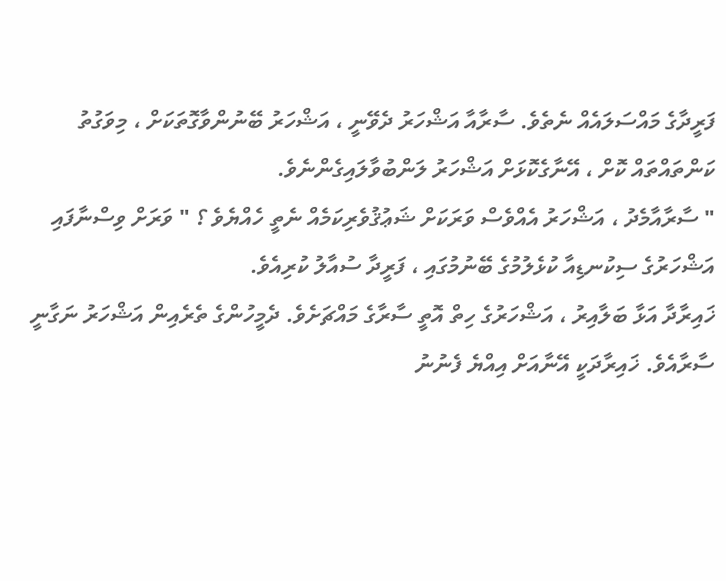ފަރީދާގެ މައްސަލައެއް ނެތެވެ. ސާރާއާ އަޝްހަރު ދެވޭނީ ، އަޝްހަރު ބޭނުންވާގޮތަކަށް ، މިވަގުތު ކަންތައްތައް ކޮށް ، އޭނާގެކޮޅަށް އަޝްހަރު ލަންބުވާލައިގެންނެވެ.
" ސާރާއާމެދު ، އަޝްހަރު އެއްވެސް ވަރަކަށް ޝަޢުޤުވެރިކަމެއް ނެތީ ހެއްޔެވެ ؟ " ވަރަށް ވިސްނާފައި އަޝްހަރުގެ ސިކުނޑިއާ ކުޅެލުމުގެ ބޭނުމުގައި ، ފަރީދާ ސުއާލު ކުރިއެވެ.
ޚައިރާދާ އަޅާ ބަލާއިރު ، އަޝްހަރުގެ ހިތް އޮތީ ސާރާގެ މައްޗަށެވެ. ދެމީހުންގެ ތެރެއިން އަޝްހަރު ނަގާނީ ސާރާއެވެ. ޚައިރާދަކީ އޭނާއަށް އިއްޔެ ފެނުނު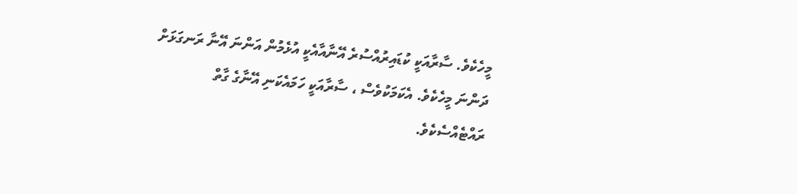މީހެކެވެ. ސާރާއަކީ ކުޑައިރުއްސުރެ އޭނާއާއެކީ އުޅެމުން އަންނަ އޭނާ ރަނގަޅަށް ދަންނަ މީހެކެވެ. އެކަމަކުވެސް ، ސާރާއަކީ ހަމައެކަނި އޭނާގެ ގާތް ރައްޓެއްސެކެވެ.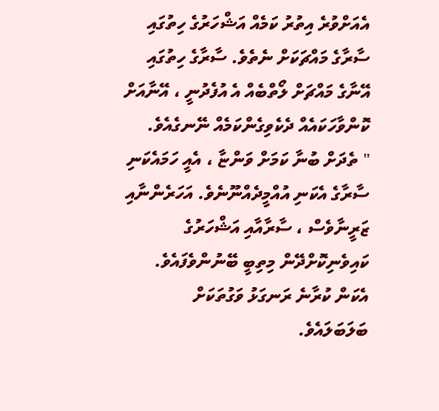އެއަށްވުރެ އިތުރު ކަމެއް އަޝްހަރުގެ ހިތުގައި ސާރާގެ މައްޗަކަށް ނެތެވެ. ސާރާގެ ހިތުގައި އޭނާގެ މައްޗަށް ލޯތްބެއް އެ އުފެދުނީ ، އޭނާއަށް  ކޮންވާހަކައެއް ދެކެވިގެންކަމެއް ނޭނގެއެވެ.
" ތެދަށް ބުނާ ކަމަށް ވަންޏާ ، އެއީ ހަމައެކަނި ސާރާގެ އެކަނި އުއްމީދެއްނޫނެވެ. އަހަރެންނާއި ޒަރީނާވެސް ، ސާރާއާއި އަޝްހަރުގެ ކައިވެނިކޮށްދޭން މިތިބީ ބޭނުންވެފައެވެ. އެކަން ކުރާނެ ރަނގަޅު ވަގުތަކަށް ބަލަބަލައެވެ.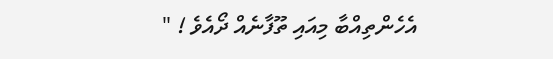އެހެންތިއްބާ މިއައި ތޫފާނެއް ދޯއެވެ ! "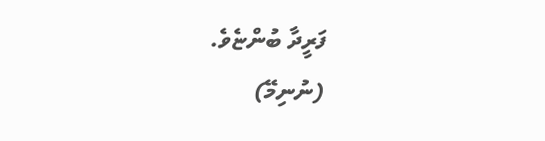ފަރީދާ ބުންޏެވެ.
(ނުނިމޭ)